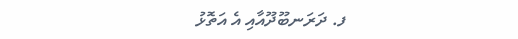ފ. ދަރަނބޫދޫއާއި އެ އަތޮޅު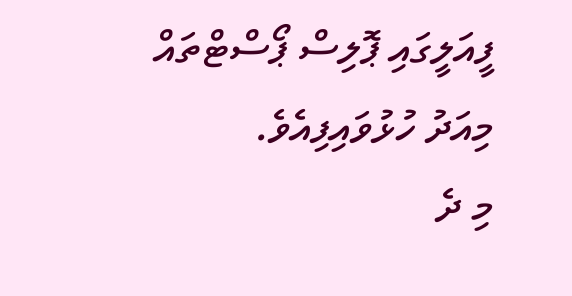ފީއަލީގައި ޕޮލިސް ޕޯސްޓްތައް މިއަދު ހުޅުވައިފިއެވެ.
މި ދެ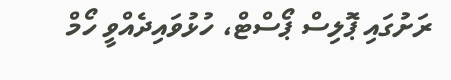ރަށުގައި ޕޮލިސް ޕޯސްޓް، ހުޅުވައިދެއްވީ ހޯމް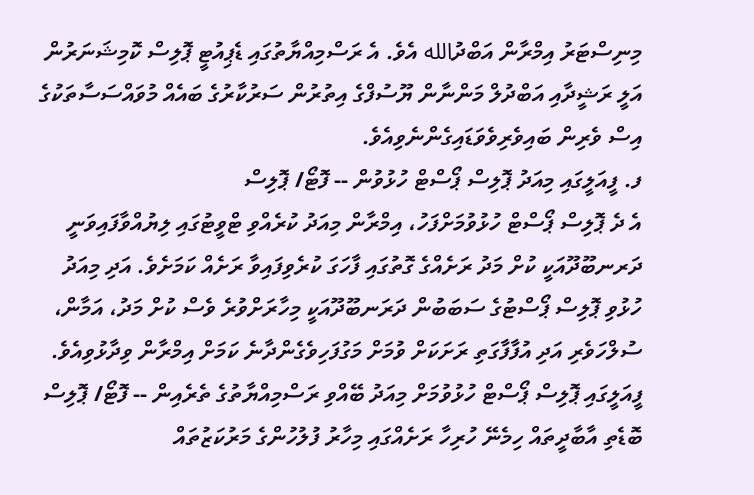މިނިސްޓަރު އިމްރާން އަބްދުالله އެވެ. އެ ރަސްމިއްޔާތުގައި ޑެޕިއުޓީ ޕޮލިސް ކޮމިޝަނަރުން އަލީ ރަޝީދާއި އަބްދުލް މަންނާން ޔޫސުފްގެ އިތުރުން ސަރުކާރުގެ ބައެއް މުވައްސަސާތަކުގެ އިސް ވެރިން ބައިވެރިވެވަޑައިގެންނެވިއެވެ.
ފ. ފީއަލީގައި މިއަދު ޕޮލިސް ޕޯސްޓް ހުޅުވުން -- ފޮޓޯ/ ޕޮލިސް
އެ ދެ ޕޮލިސް ޕޯސްޓް ހުޅުވުމަށްފަހު، އިމްރާން މިއަދު ކުރެއްވި ޓްވީޓުގައި ލިޔުއްވާފައިވަނީ ދަރނބޫދޫއަކީ ކުށް މަދު ރަށެއްގެ ގޮތުގައި ފާހަގަ ކުރެވިފައިވާ ރަށެއް ކަމަށެވެ. އަދި މިއަދު ހުޅުވި ޕޮލިސް ޕޯސްޓުގެ ސަބަބުން ދަރަނބޫދޫއަކީ މިހާރަށްވުރެ ވެސް ކުށް މަދު، އަމާން، ސުލްހަވެރި އަދި އުފާފާގަތި ރަށަކަށް ވުމަށް މަގުފަހިވެގެންދާނެ ކަމަށް އިމްރާން ވިދާޅުވިއެވެ.
ފީއަލީގައި ޕޮލިސް ޕޯސްޓް ހުޅުވުމަށް މިއަދު ބޭއްވި ރަސްމިއްޔާތުގެ ތެރެއިން -- ފޮޓޯ/ ޕޮލިސް
ބޮޑެތި އާބާދީތައް ހިމެނޭ ހުރިހާ ރަށެއްގައި މިހާރު ފުލުހުންގެ މަރުކަޒުތައް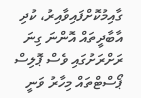ގާއިމުކޮށްފައިވާއިރު، ކުދި އާބާދީތައް އޮންނަ ގިނަ ރަށްރަށުގައި ވެސް ޕޮލިސް ޕޯސްޓްތައް މިހާރު ވަނީ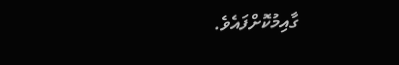ގާއިމުކޮށްފައެވެ.